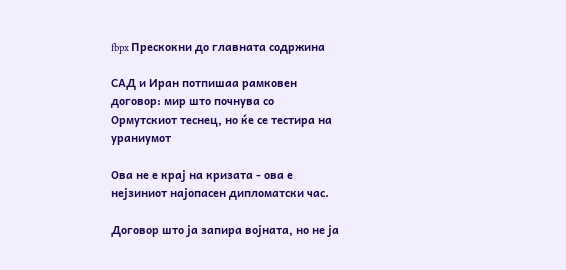fbpx Прескокни до главната содржина

САД и Иран потпишаа рамковен договор: мир што почнува со Ормутскиот теснец, но ќе се тестира на ураниумот

Ова не е крај на кризата - ова е нејзиниот најопасен дипломатски час.

Договор што ја запира војната, но не ја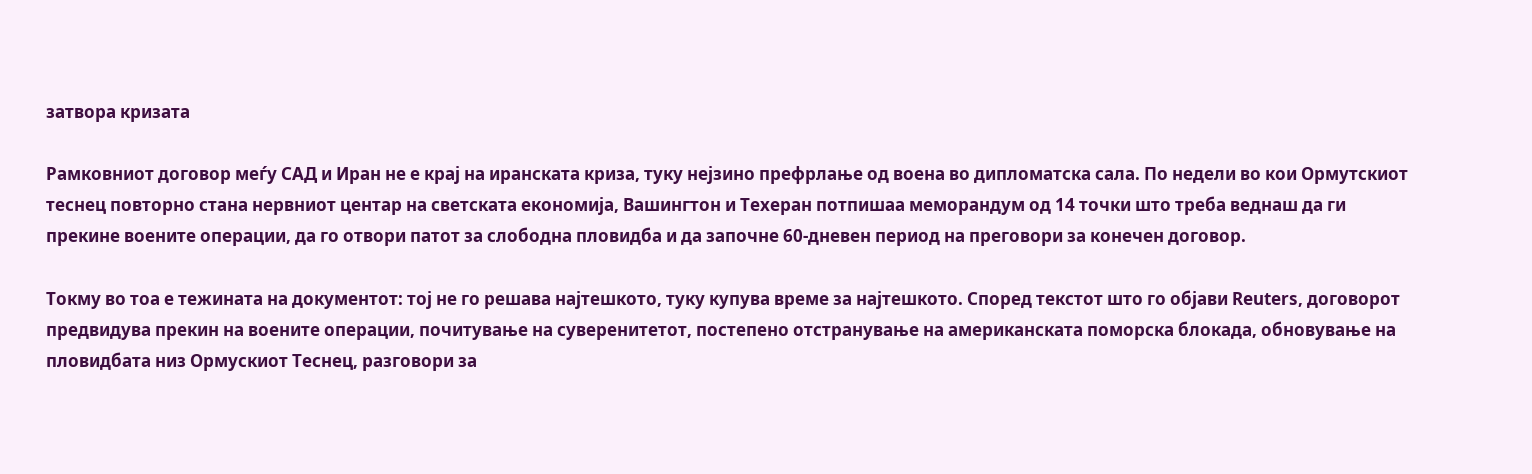затвора кризата

Рамковниот договор меѓу САД и Иран не е крај на иранската криза, туку нејзино префрлање од воена во дипломатска сала. По недели во кои Ормутскиот теснец повторно стана нервниот центар на светската економија, Вашингтон и Техеран потпишаа меморандум од 14 точки што треба веднаш да ги прекине воените операции, да го отвори патот за слободна пловидба и да започне 60-дневен период на преговори за конечен договор.

Токму во тоа е тежината на документот: тој не го решава најтешкото, туку купува време за најтешкото. Според текстот што го објави Reuters, договорот предвидува прекин на воените операции, почитување на суверенитетот, постепено отстранување на американската поморска блокада, обновување на пловидбата низ Ормускиот Теснец, разговори за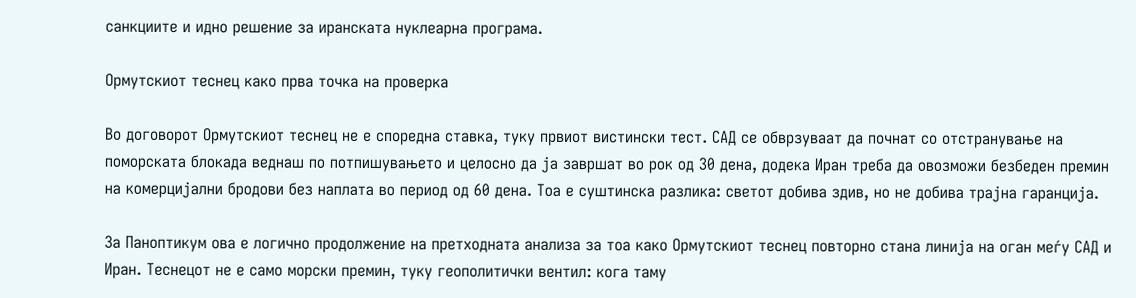санкциите и идно решение за иранската нуклеарна програма.

Ормутскиот теснец како прва точка на проверка

Во договорот Ормутскиот теснец не е споредна ставка, туку првиот вистински тест. САД се обврзуваат да почнат со отстранување на поморската блокада веднаш по потпишувањето и целосно да ја завршат во рок од 30 дена, додека Иран треба да овозможи безбеден премин на комерцијални бродови без наплата во период од 60 дена. Тоа е суштинска разлика: светот добива здив, но не добива трајна гаранција.

За Паноптикум ова е логично продолжение на претходната анализа за тоа како Ормутскиот теснец повторно стана линија на оган меѓу САД и Иран. Теснецот не е само морски премин, туку геополитички вентил: кога таму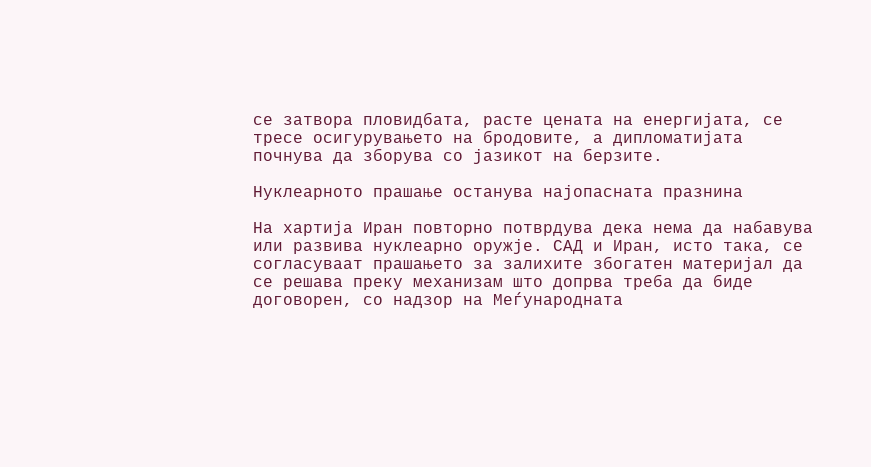се затвора пловидбата, расте цената на енергијата, се тресе осигурувањето на бродовите, а дипломатијата почнува да зборува со јазикот на берзите.

Нуклеарното прашање останува најопасната празнина

На хартија Иран повторно потврдува дека нема да набавува или развива нуклеарно оружје. САД и Иран, исто така, се согласуваат прашањето за залихите збогатен материјал да се решава преку механизам што допрва треба да биде договорен, со надзор на Меѓународната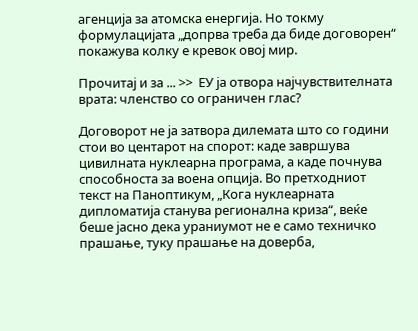агенција за атомска енергија. Но токму формулацијата „допрва треба да биде договорен“ покажува колку е кревок овој мир.

Прочитај и за ... >>  ЕУ ја отвора најчувствителната врата: членство со ограничен глас?

Договорот не ја затвора дилемата што со години стои во центарот на спорот: каде завршува цивилната нуклеарна програма, а каде почнува способноста за воена опција. Во претходниот текст на Паноптикум, „Кога нуклеарната дипломатија станува регионална криза“, веќе беше јасно дека ураниумот не е само техничко прашање, туку прашање на доверба,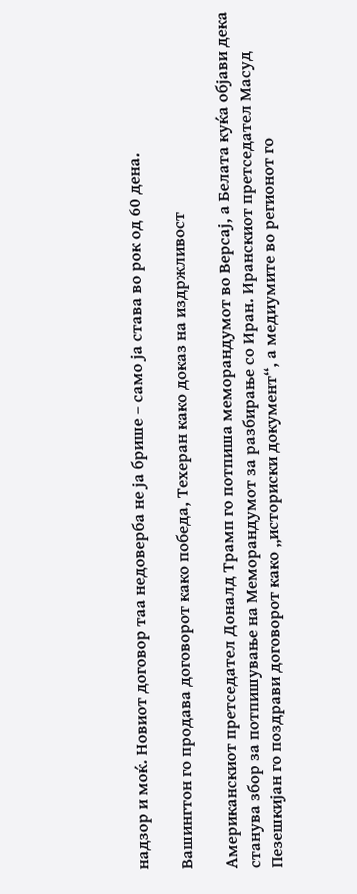надзор и моќ. Новиот договор таа недоверба не ја брише – само ја става во рок од 60 дена.

Вашингтон го продава договорот како победа, Техеран како доказ на издржливост

Американскиот претседател Доналд Трамп го потпиша меморандумот во Версај, а Белата куќа објави дека станува збор за потпишување на Меморандумот за разбирање со Иран. Иранскиот претседател Масуд Пезешкијан го поздрави договорот како „историски документ“, а медиумите во регионот го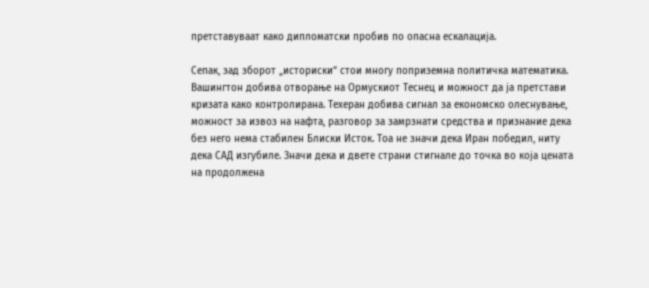претставуваат како дипломатски пробив по опасна ескалација.

Сепак, зад зборот „историски“ стои многу поприземна политичка математика. Вашингтон добива отворање на Ормускиот Теснец и можност да ја претстави кризата како контролирана. Техеран добива сигнал за економско олеснување, можност за извоз на нафта, разговор за замрзнати средства и признание дека без него нема стабилен Блиски Исток. Тоа не значи дека Иран победил, ниту дека САД изгубиле. Значи дека и двете страни стигнале до точка во која цената на продолжена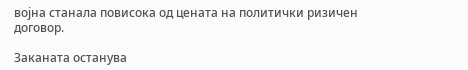војна станала повисока од цената на политички ризичен договор.

Заканата останува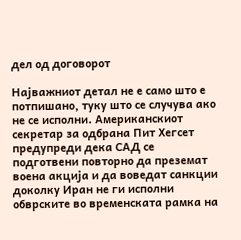дел од договорот

Најважниот детал не е само што е потпишано, туку што се случува ако не се исполни. Американскиот секретар за одбрана Пит Хегсет предупреди дека САД се подготвени повторно да преземат воена акција и да воведат санкции доколку Иран не ги исполни обврските во временската рамка на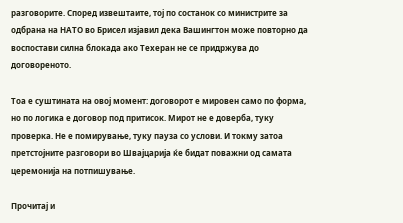разговорите. Според извештаите, тој по состанок со министрите за одбрана на НАТО во Брисел изјавил дека Вашингтон може повторно да воспостави силна блокада ако Техеран не се придржува до договореното.

Тоа е суштината на овој момент: договорот е мировен само по форма, но по логика е договор под притисок. Мирот не е доверба, туку проверка. Не е помирување, туку пауза со услови. И токму затоа претстојните разговори во Швајцарија ќе бидат поважни од самата церемонија на потпишување.

Прочитај и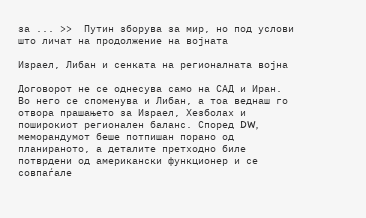за ... >>  Путин зборува за мир, но под услови што личат на продолжение на војната

Израел, Либан и сенката на регионалната војна

Договорот не се однесува само на САД и Иран. Во него се споменува и Либан, а тоа веднаш го отвора прашањето за Израел, Хезболах и поширокиот регионален баланс. Според DW, меморандумот беше потпишан порано од планираното, а деталите претходно биле потврдени од американски функционер и се совпаѓале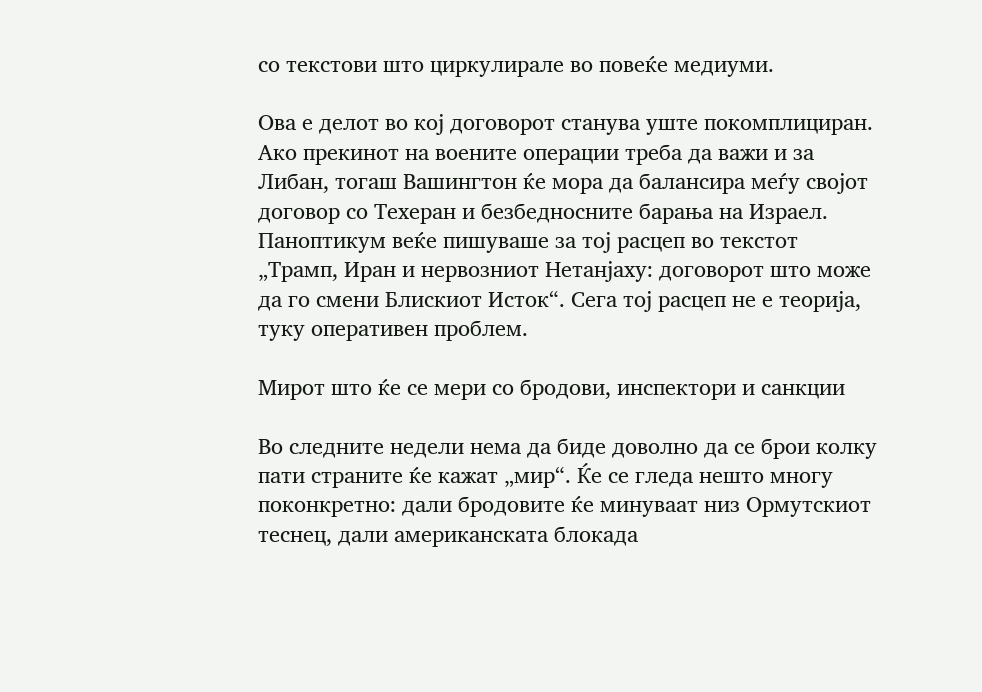со текстови што циркулирале во повеќе медиуми.

Ова е делот во кој договорот станува уште покомплициран. Ако прекинот на воените операции треба да важи и за Либан, тогаш Вашингтон ќе мора да балансира меѓу својот договор со Техеран и безбедносните барања на Израел. Паноптикум веќе пишуваше за тој расцеп во текстот „Трамп, Иран и нервозниот Нетанјаху: договорот што може да го смени Блискиот Исток“. Сега тој расцеп не е теорија, туку оперативен проблем.

Мирот што ќе се мери со бродови, инспектори и санкции

Во следните недели нема да биде доволно да се брои колку пати страните ќе кажат „мир“. Ќе се гледа нешто многу поконкретно: дали бродовите ќе минуваат низ Ормутскиот теснец, дали американската блокада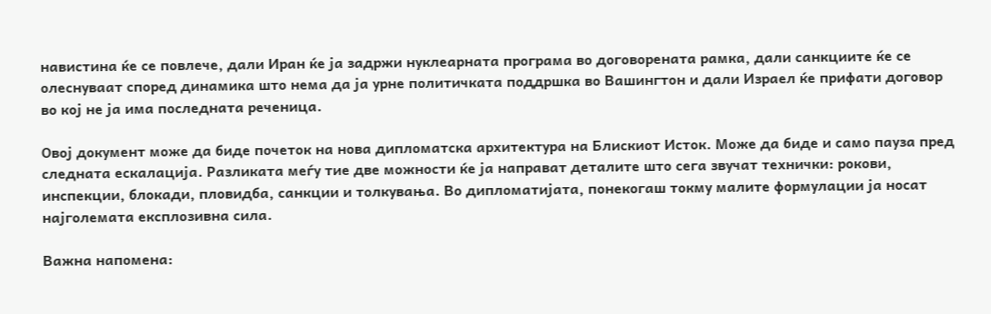навистина ќе се повлече, дали Иран ќе ја задржи нуклеарната програма во договорената рамка, дали санкциите ќе се олеснуваат според динамика што нема да ја урне политичката поддршка во Вашингтон и дали Израел ќе прифати договор во кој не ја има последната реченица.

Овој документ може да биде почеток на нова дипломатска архитектура на Блискиот Исток. Може да биде и само пауза пред следната ескалација. Разликата меѓу тие две можности ќе ја направат деталите што сега звучат технички: рокови, инспекции, блокади, пловидба, санкции и толкувања. Во дипломатијата, понекогаш токму малите формулации ја носат најголемата експлозивна сила.

Важна напомена: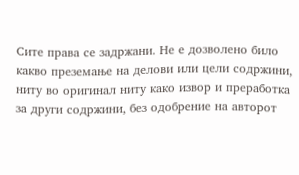Сите права се задржани. Не е дозволено било какво преземање на делови или цели содржини, ниту во оригинал ниту како извор и преработка за други содржини, без одобрение на авторот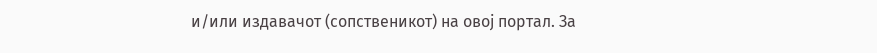и/или издавачот (сопственикот) на овој портал. За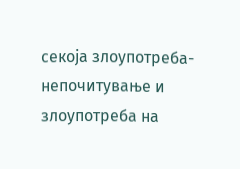секоја злоупотреба-непочитување и злоупотреба на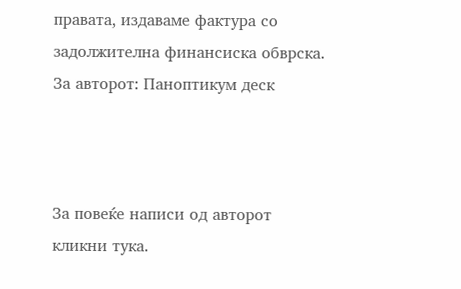правата, издаваме фактура со задолжителна финансиска обврска.
За авторот: Паноптикум деск



За повеќе написи од авторот кликни тука.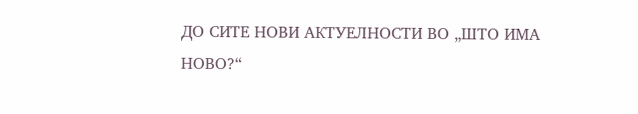ДО СИТЕ НОВИ АКТУЕЛНОСТИ ВО „ШТО ИМА НОВО?“